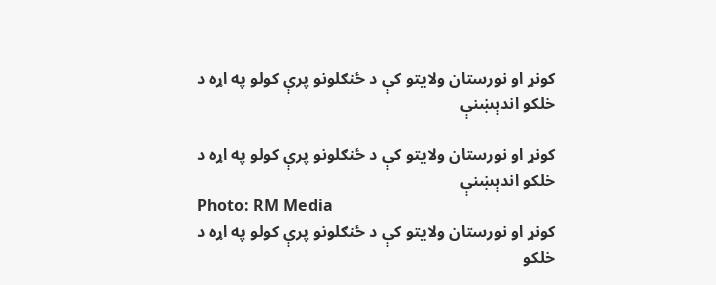کونړ او نورستان ولایتو کې د ځنګلونو پرې کولو په اړه د خلکو اندېښنې

کونړ او نورستان ولایتو کې د ځنګلونو پرې کولو په اړه د خلکو اندېښنې
Photo: RM Media
کونړ او نورستان ولایتو کې د ځنګلونو پرې کولو په اړه د خلکو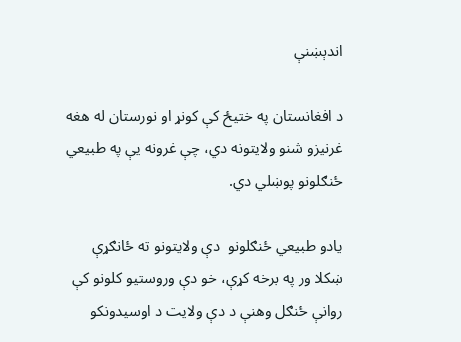اندېښنې

د افغانستان په ختیځ کې کونړ او نورستان له هغه غرنیزو شنو ولایتونه دي، چې غرونه یې په طبیعي ځنګلونو پوښلي دي.

یادو طبیعي ځنګلونو  دې ولایتونو ته ځانګړې ښکلا ور په برخه کړې، خو دې وروستیو کلونو کې روانې ځنګل وهنې د دې ولایت د اوسیدونکو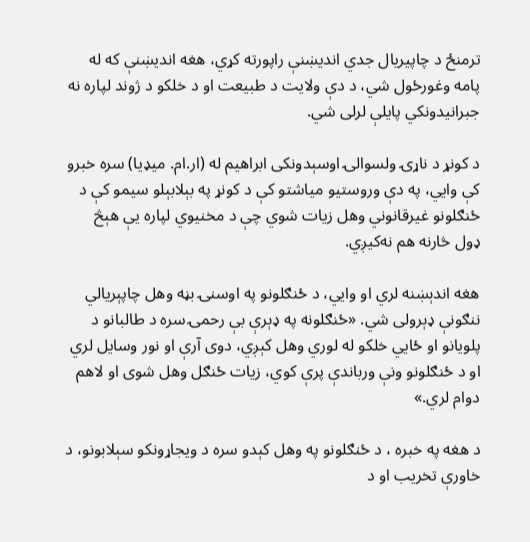ترمنځ د چاپیریال جدي اندیښنې راپورته کړي، هغه اندیښنې که له پامه وغورځول شي، د دې ولایت د طبیعت او د خلکو د ژوند لپاره نه جبرانیدونکي پایلې لرلی شي.

د کونړ د ناړۍ ولسوالۍ اوسېدونکی ابراهیم له (ار.ام. میډیا) سره خبرو کې وايي، په دې وروستیو میاشتو کې د کونړ په بېلابېلو سیمو کې د ځنګلونو غیرقانوني وهل زیات شوي چې د مخنیوي لپاره یې هېڅ ډول څارنه هم نه‌کیږي.

هغه اندېښنه لري او وایي، د ځنګلونو په اوسنۍ بڼه وهل چاپېریالي ننګونې ډېرولی شي. «ځنګلونه په ډېرې بې رحمۍ سره د طالبانو د پلویانو او ځایي خلکو له لوري وهل کېږي، دوی آرې او نور وسایل لري او د ځنګلونو ونې ورباندې پرې کوي، زیات ځنګل وهل شوی او لاهم دوام لري.»

د هغه په خبره ، د ځنګلونو په وهل کېدو سره د ویجاړونکو سېلابونو، د خاورې تخریب او د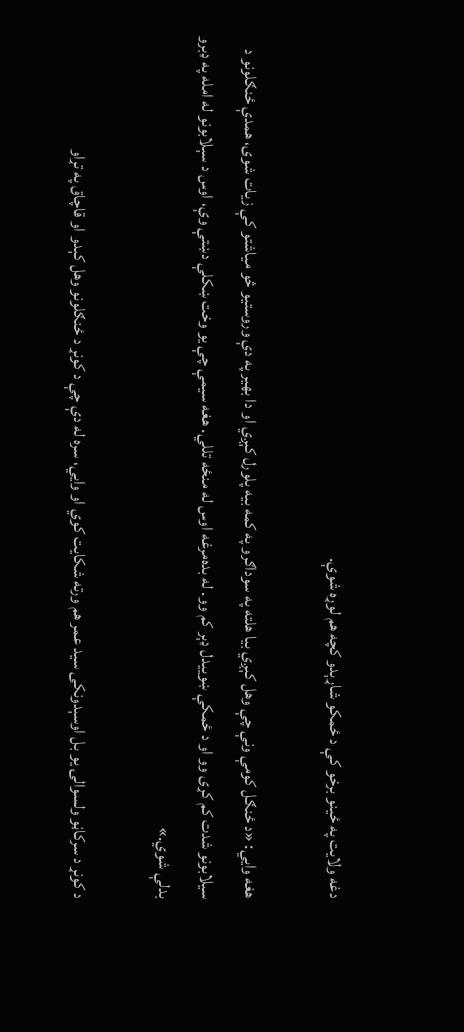دغه ولایت په ځینو برخو کې د ځمکو شاړېدو کچه هم لوړه شوې.

هغه وایي: «د ځنګل کومې ونې چې وهل کېږي بیا هلته په سوداګرو په کمه بیه پلورل کېږي او دا بهیر په دې وروستیو څو میاشتو کې زیات شوی، همدې ځنګلونو د سیلابونو شدت کم کړی وو او د ځمکې ښوییدل ډېر کم وو. له بده‌مرغه اوس له منځه تللي. هغه سیمې چې یو وخت ښکلې دښتې وې، اوس د سېلابونو له امله په ډبرو بدلې شوي.»

د کونړ د سرکاڼو ولسوالۍ یو بل اوسېدونکی سید عمر هم ورته شکایت کوي او وایي، سره له دې چې د کونړ د ځنګلونو وهل کېدو او قاچاق په تړاو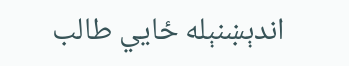اندېښنېله ځایي طالب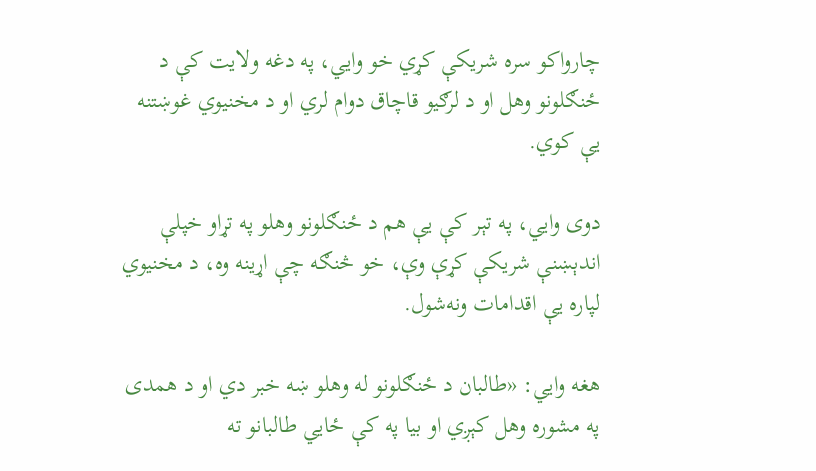چارواکو سره شریکې کړي خو وايي، په دغه ولایت کې د ځنګلونو وهل او د لرګیو قاچاق دوام لري او د مخنیوي غوښتنه یې کوي.

دوی وايي، په تېر کې یې هم د ځنګلونو وهلو په تړاو خپلې اندېښنې شریکې کړې وې، خو څنګه چې اړینه وه، د مخنیوي لپاره یې اقدامات ونه‌شول.

هغه وایي: «طالبان د ځنګلونو له وهلو ښه خبر دي او د همدی په مشوره وهل کېږي او بیا په کې ځایي طالبانو ته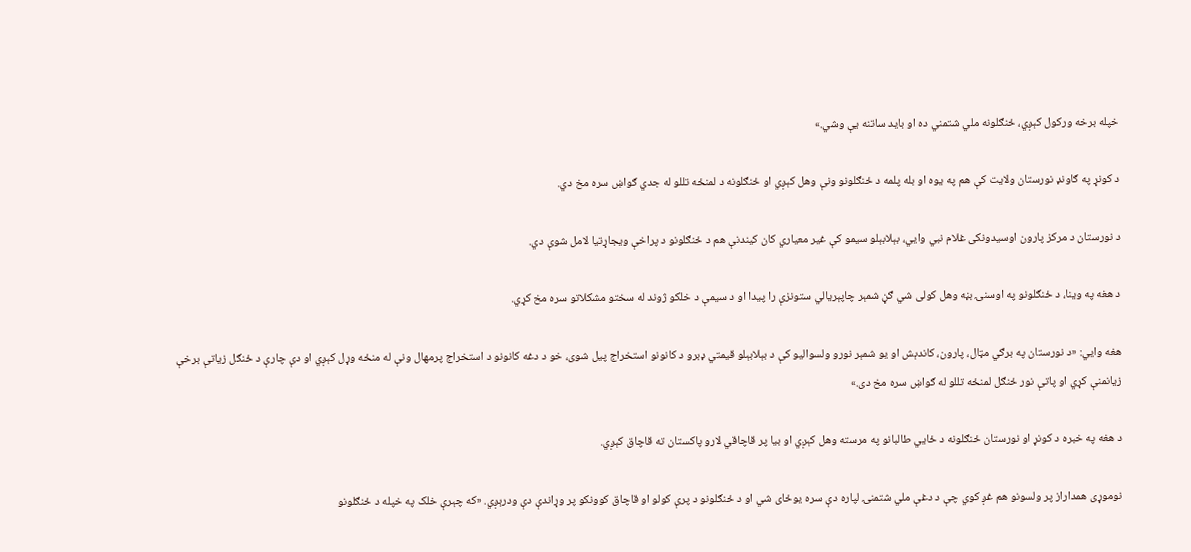خپله برخه ورکول کېږي، ځنګلونه ملي شتمني ده او باید ساتنه یې وشي.»

د کونړ په ګاونډ نورستان ولایت کې هم په یوه او بله پلمه د ځنګلونو ونې وهل کېږي او ځنګلونه د لمنځه تللو له جدي ګواښ سره مخ دي.

د نورستان د مرکز پارون اوسیدونکی غلام نبي وايي، بېلابېلو سیمو کې غیر معیاري کان کیندنې هم د ځنګلونو د پراخې ویجاړتیا لامل شوې دي.

د هغه په وینا، د ځنګلونو په اوسنۍ بڼه وهل کولی شي ګڼ شمېر چاپېریالي ستونزې را پیدا او د سیمې د خلکو ژوند له سختو مشکلاتو سره مخ کړي.

هغه وایي: «د نورستان په برګي مټال، پارون، کاندېش او یو شمېر نورو ولسوالیو کې د بېلابېلو قیمتي ډبرو د کانونو استخراج پیل شوی، خو د دغه کانونو د استخراج پرمهال ونې له منځه وړل کېږي او دې چارې د ځنګل زیاتې برخې زیانمنې کړي او پاتې نور ځنګل لمنځه تللو له ګواښ سره مخ دی.»

د هغه په خبره د کونړ او نورستان ځنګلونه د ځایي طالبانو په مرسته وهل کېږي او بیا پر قاچاقي لارو پاکستان ته قاچاق کېږي.

نوموړی همداراز پر ولسونو هم غږ کوي چې د دغې ملي شتمنۍ لپاره دې سره یوځای شي او د ځنګلونو د پرې کولو او قاچاق کوونکو پر وړاندې دې ودرېږي. «که چېرې خلک په خپله د ځنګلونو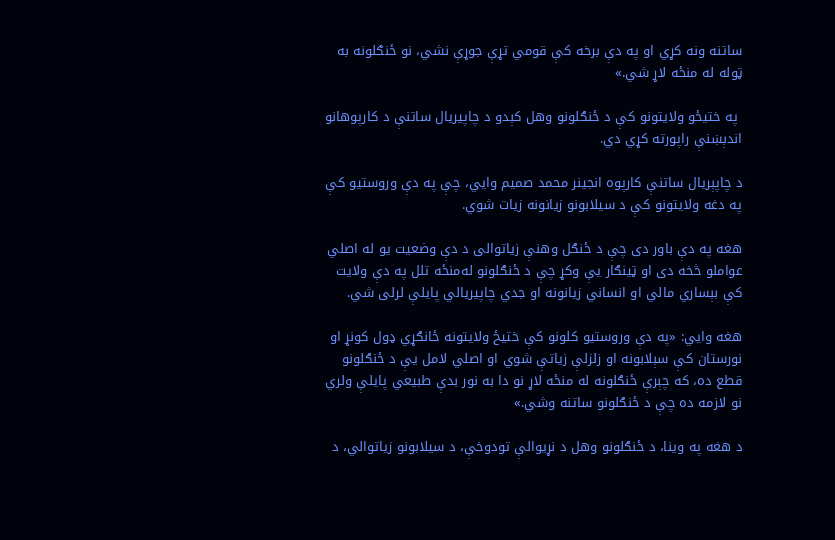ساتنه ونه کړي او په دې برخه کې قومي تړې جوړې نشي، نو ځنګلونه به ټوله له منځه لاړ شي.»

 په ختیځو ولایتونو کې د ځنګلونو وهل کېدو د چاپیریال ساتنې د کارپوهانو اندېښنې راپورته کړي دي.

د چاپېریال ساتنې کارپوه انجینر محمد صمیم وایي، چې په دې وروستیو کې په دغه ولایتونو کې د سیلابونو زیانونه زیات شوي.

هغه په دې باور دی چې د ځنګل وهنې زیاتوالی د دې وضعیت یو له اصلي عواملو څخه دی او ټینګار یې وکړ چې د ځنګلونو له‌منځه تلل په دې ولایت کې بېساري مالي او انساني زیانونه او جدي چاپیریالي پایلې لرلی شي.

هغه وایي: «په دې وروستیو کلونو کې ختیځ ولایتونه ځانګړي ډول کونړ او نورستان کې سېلابونه او زلزلې زیاتې شوي او اصلي لامل یې د ځنګلونو قطع ده، که چېرې ځنګلونه له منځه لاړ نو دا به نور بدې طبیعي پایلې ولري نو لازمه ده چې د ځنګلونو ساتنه وشي.»

د هغه په وینا، د ځنګلونو وهل د نړیوالې تودوخې، د سیلابونو زیاتوالي، د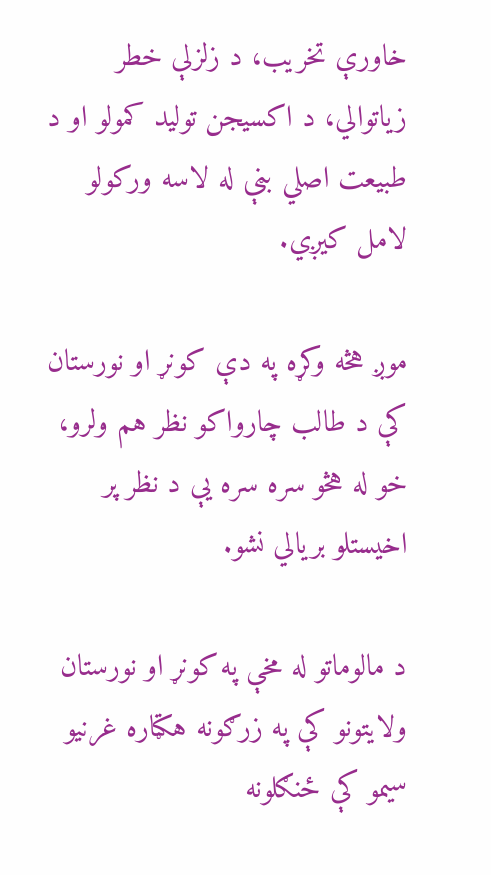خاورې تخریب، د زلزلې خطر زیاتوالي، د اکسیجن تولید کمولو او د طبیعت اصلي بڼې له لاسه ورکولو لامل کیږي.

موږ هڅه وکړه په دې کونړ او نورستان کې د طالب چارواکو نظر هم ولرو، خو له هڅو سره سره یې د نظر پر اخیستلو بریالي نشو.

د مالوماتو له مخې په کونړ او نورستان ولایتونو کې په زرګونه هکټاره غرنیو سیمو کې ځنګلونه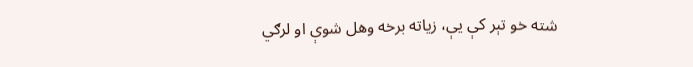شته خو تېر کې یې، زیاته برخه وهل شوې او لرګي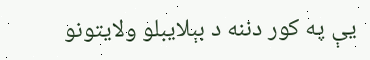یې په کور دننه د بېلایبلو ولایتونو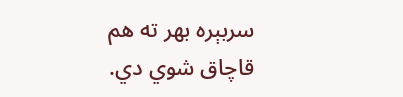سربېره بهر ته هم قاچاق شوي دي.